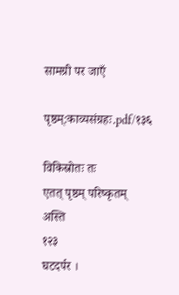सामग्री पर जाएँ

पृष्ठम्:काव्यसंग्रहः.pdf/१३६

विकिस्रोतः तः
एतत् पृष्ठम् परिष्कृतम् अस्ति
१२३
घटदर्पर ।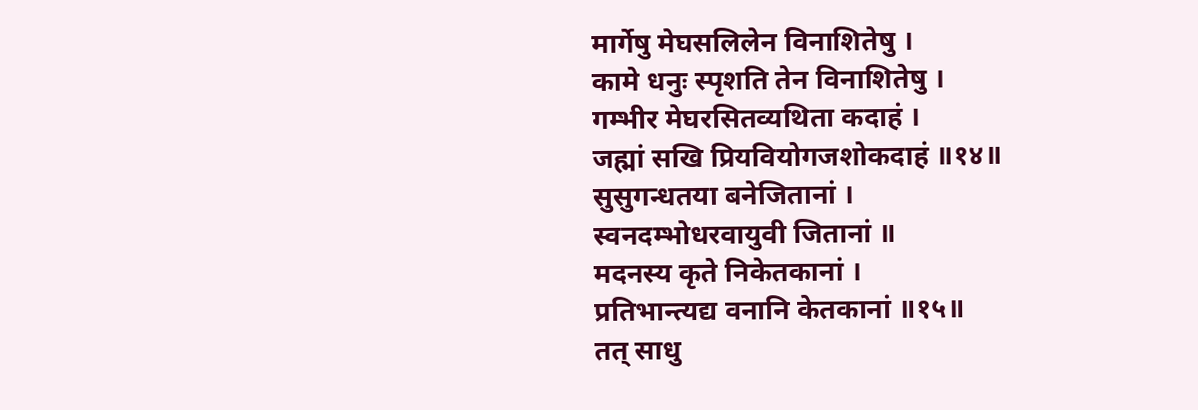मार्गेषु मेघसलिलेन विनाशितेषु ।
कामे धनुः स्पृशति तेन विनाशितेषु ।
गम्भीर मेघरसितव्यथिता कदाहं ।
जह्मां सखि प्रियवियोगजशोकदाहं ॥१४॥
सुसुगन्धतया बनेजितानां ।
स्वनदम्भोधरवायुवी जितानां ॥
मदनस्य कृते निकेतकानां ।
प्रतिभान्त्यद्य वनानि केतकानां ॥१५॥
तत् साधु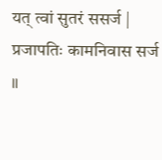यत् त्वां सुतरं ससर्ज |
प्रजापतिः कामनिवास सर्ज ॥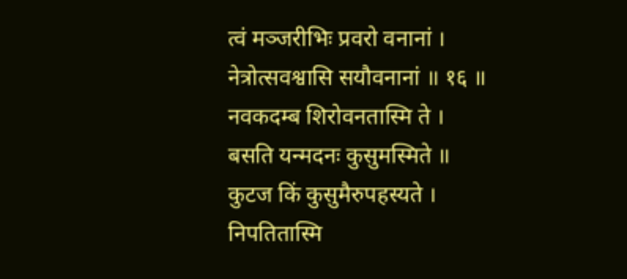त्वं मञ्जरीभिः प्रवरो वनानां ।
नेत्रोत्सवश्वासि सयौवनानां ॥ १६ ॥
नवकदम्ब शिरोवनतास्मि ते ।
बसति यन्मदनः कुसुमस्मिते ॥
कुटज किं कुसुमैरुपहस्यते ।
निपतितास्मि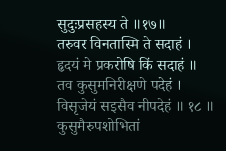सुदुःप्रसहस्य ते ॥१७॥
तरुवर विनतास्मि ते सदाहं ।
हृदयं मे प्रकरोषि किं सदाहं ॥
तव कुसुमनिरीक्षणे पदेहं ।
विसृजेयं सइसैव नीपदेहं ॥ १८ ॥
कुसुमैरुपशोभितां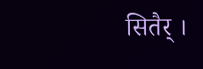सितैर् ।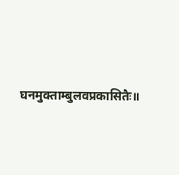घनमुक्ताम्बुलवप्रकासितैः॥